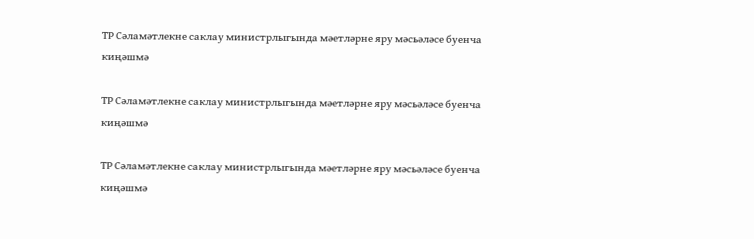ТР Сәламәтлекне саклау министрлыгында мәетләрне яру мәсьәләсе буенча киңәшмә

ТР Сәламәтлекне саклау министрлыгында мәетләрне яру мәсьәләсе буенча киңәшмә

ТР Сәламәтлекне саклау министрлыгында мәетләрне яру мәсьәләсе буенча киңәшмә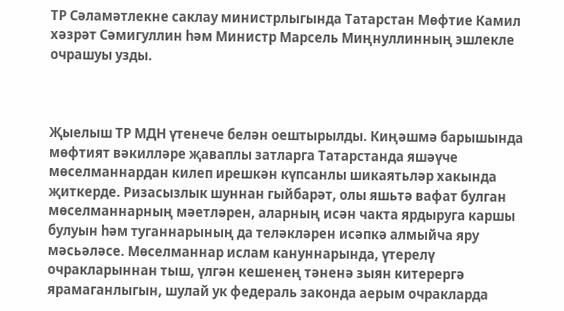ТР Сәламәтлекне саклау министрлыгында Татарстан Мөфтие Камил хәзрәт Сәмигуллин һәм Министр Марсель Миңнуллинның эшлекле очрашуы узды.



Җыелыш ТР МДН үтенече белән оештырылды. Киңәшмә барышында мөфтият вәкилләре җаваплы затларга Татарстанда яшәүче мөселманнардан килеп ирешкән күпсанлы шикаятьләр хакында җиткерде. Ризасызлык шуннан гыйбарәт, олы яшьтә вафат булган мөселманнарның мәетләрен, аларның исән чакта ярдыруга каршы булуын һәм туганнарының да теләкләрен исәпкә алмыйча яру мәсьәләсе. Мөселманнар ислам кануннарында, үтерелү очракларыннан тыш, үлгән кешенең тәненә зыян китерергә ярамаганлыгын, шулай ук федераль законда аерым очракларда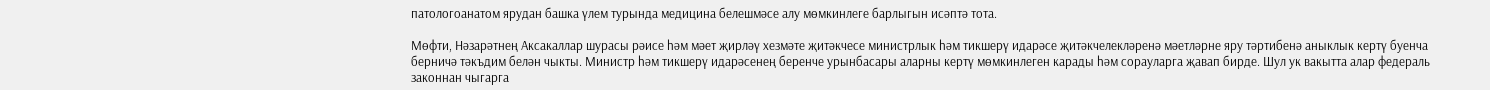патологоанатом ярудан башка үлем турында медицина белешмәсе алу мөмкинлеге барлыгын исәптә тота.

Мөфти, Нәзарәтнең Аксакаллар шурасы рәисе һәм мәет җирләү хезмәте җитәкчесе министрлык һәм тикшерү идарәсе җитәкчелекләренә мәетләрне яру тәртибенә аныклык кертү буенча берничә тәкъдим белән чыкты. Министр һәм тикшерү идарәсенең беренче урынбасары аларны кертү мөмкинлеген карады һәм сорауларга җавап бирде. Шул ук вакытта алар федераль законнан чыгарга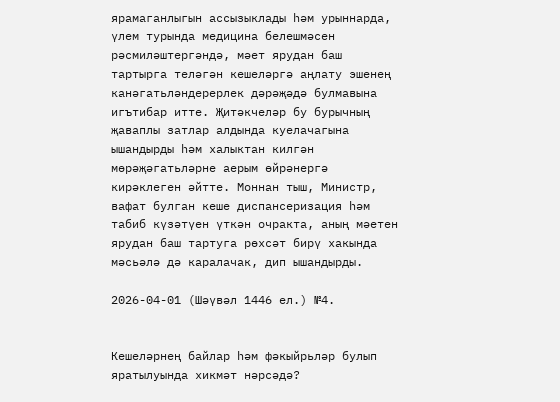ярамаганлыгын ассызыклады һәм урыннарда, үлем турында медицина белешмәсен рәсмиләштергәндә, мәет ярудан баш тартырга теләгән кешеләргә аңлату эшенең канәгатьләндерерлек дәрәҗәдә булмавына игътибар итте. Җитәкчеләр бу бурычның җаваплы затлар алдында куелачагына ышандырды һәм халыктан килгән мөрәҗәгатьләрне аерым өйрәнергә кирәклеген әйтте. Моннан тыш, Министр, вафат булган кеше диспансеризация һәм табиб күзәтүен үткән очракта, аның мәетен ярудан баш тартуга рөхсәт бирү хакында мәсьәлә дә каралачак, дип ышандырды.

2026-04-01 (Шәүвәл 1446 ел.) №4.


Кешеләрнең байлар һәм фәкыйрьләр булып яратылуында хикмәт нәрсәдә?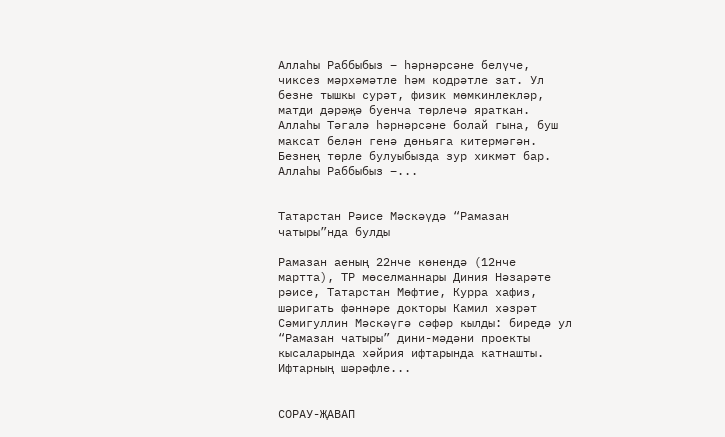Аллаһы Раббыбыз – һәрнәрсәне белүче, чиксез мәрхәмәтле һәм кодрәтле зат. Ул безне тышкы сурәт, физик мөмкинлекләр, матди дәрәҗә буенча төрлечә яраткан. Аллаһы Тәгалә һәрнәрсәне болай гына, буш максат белән генә дөньяга китермәгән. Безнең төрле булуыбызда зур хикмәт бар.   Аллаһы Раббыбыз –...


Татарстан Рәисе Мәскәүдә “Рамазан чатыры”нда булды

Рамазан аеның 22нче көнендә (12нче мартта), ТР мөселманнары Диния Нәзарәте рәисе, Татарстан Мөфтие, Курра хафиз, шәригать фәннәре докторы Камил хәзрәт Сәмигуллин Мәскәүгә сәфәр кылды: биредә ул “Рамазан чатыры” дини-мәдәни проекты кысаларында хәйрия ифтарында катнашты. Ифтарның шәрәфле...


СОРАУ-ҖАВАП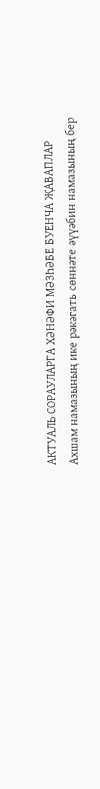АКТУАЛЬ СОРАУЛАРГА ХӘНӘФИ МӘЗҺӘБЕ БУЕНЧА ҖАВАПЛАР     Ахшам намазының ике рәкәгать сөннәте әүүәбин намазының бер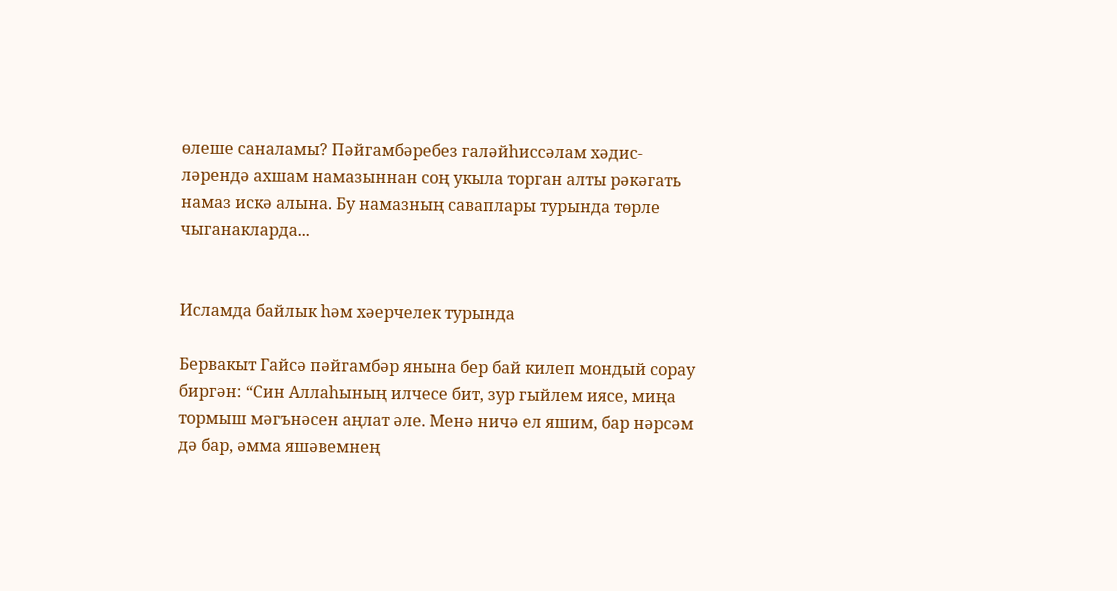өлеше саналамы? Пәйгамбәребез галәйһиссәлам хәдис-ләрендә ахшам намазыннан соң укыла торган алты рәкәгать намаз искә алына. Бу намазның саваплары турында төрле чыганакларда...


Исламда байлык һәм хәерчелек турында

Бервакыт Гайсә пәйгамбәр янына бер бай килеп мондый сорау биргән: “Син Аллаһының илчесе бит, зур гыйлем иясе, миңа тормыш мәгънәсен аңлат әле. Менә ничә ел яшим, бар нәрсәм дә бар, әмма яшәвемнең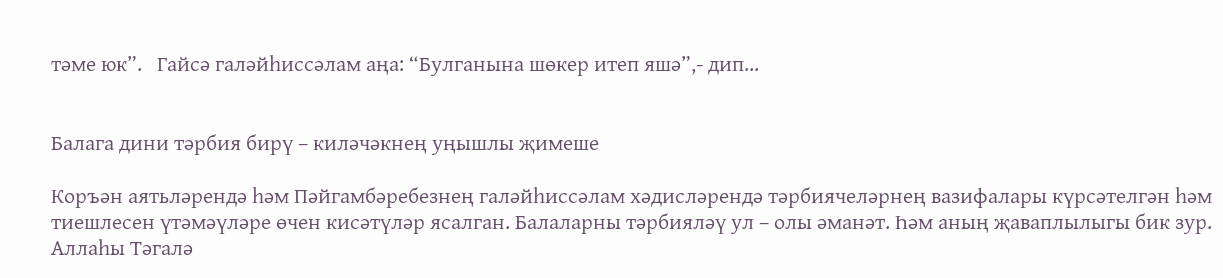тәме юк”.   Гайсә галәйһиссәлам аңа: “Булганына шөкер итеп яшә”,- дип...


Балага дини тәрбия бирү – киләчәкнең уңышлы җимеше

Коръән аятьләрендә һәм Пәйгамбәребезнең галәйһиссәлам хәдисләрендә тәрбиячеләрнең вазифалары күрсәтелгән һәм тиешлесен үтәмәүләре өчен кисәтүләр ясалган. Балаларны тәрбияләү ул – олы әманәт. Һәм аның җаваплылыгы бик зур.   Аллаһы Тәгалә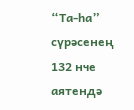“Та-һа” сүрәсенең 132 нче аятендә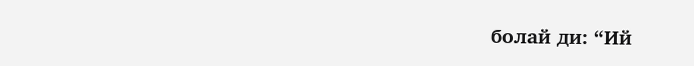болай ди: “Ий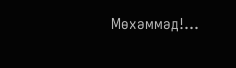Мөхәммәд!...